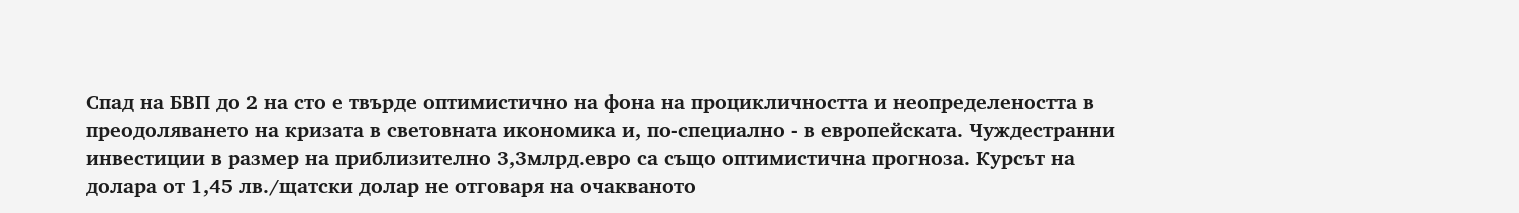Спад на БВП до 2 на сто е твърде оптимистично на фона на процикличността и неопределеността в преодоляването на кризата в световната икономика и, по-специално - в европейската. Чуждестранни инвестиции в размер на приблизително 3,3млрд.евро са също оптимистична прогноза. Курсът на долара от 1,45 лв./щатски долар не отговаря на очакваното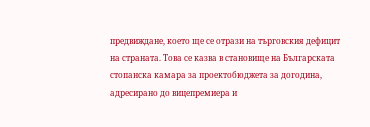предвиждане, което ще се отрази на търговския дефицит на страната. Това се казва в становище на Българската стопанска камара за проектобюджета за догодина, адресирано до вицепремиера и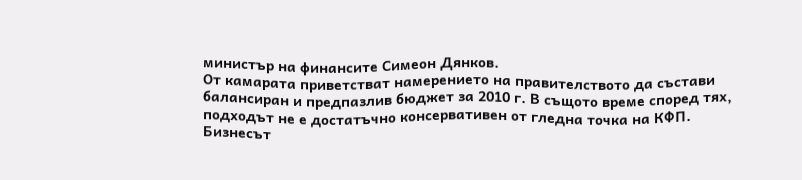министър на финансите Симеон Дянков.
От камарата приветстват намерението на правителството да състави балансиран и предпазлив бюджет за 2010 г. В същото време според тях, подходът не е достатъчно консервативен от гледна точка на КФП.
Бизнесът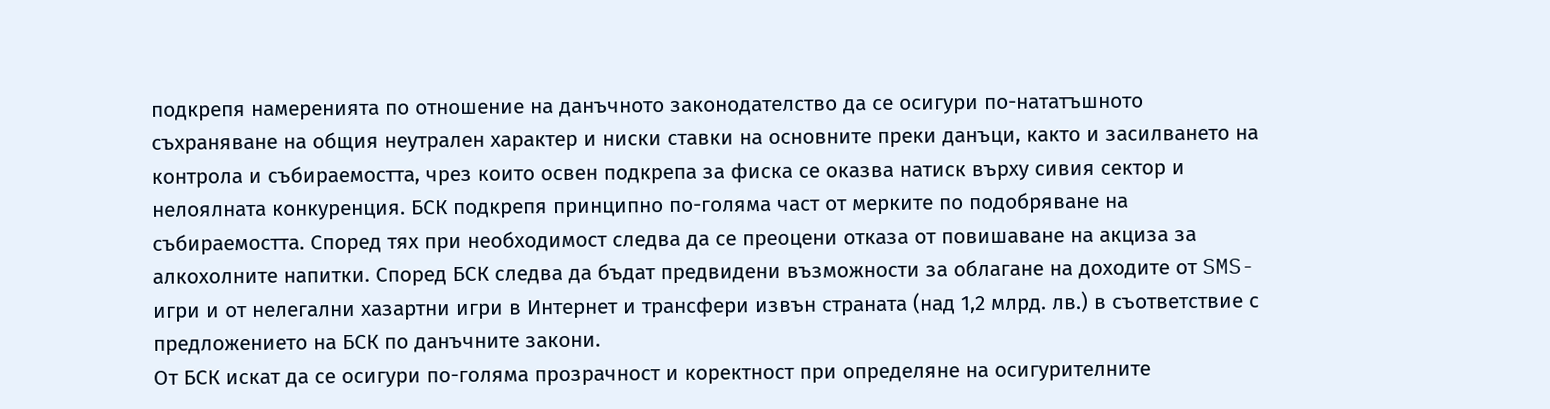подкрепя намеренията по отношение на данъчното законодателство да се осигури по-нататъшното съхраняване на общия неутрален характер и ниски ставки на основните преки данъци, както и засилването на контрола и събираемостта, чрез които освен подкрепа за фиска се оказва натиск върху сивия сектор и нелоялната конкуренция. БСК подкрепя принципно по-голяма част от мерките по подобряване на събираемостта. Според тях при необходимост следва да се преоцени отказа от повишаване на акциза за алкохолните напитки. Според БСК следва да бъдат предвидени възможности за облагане на доходите от SMS-игри и от нелегални хазартни игри в Интернет и трансфери извън страната (над 1,2 млрд. лв.) в съответствие с предложението на БСК по данъчните закони.
От БСК искат да се осигури по-голяма прозрачност и коректност при определяне на осигурителните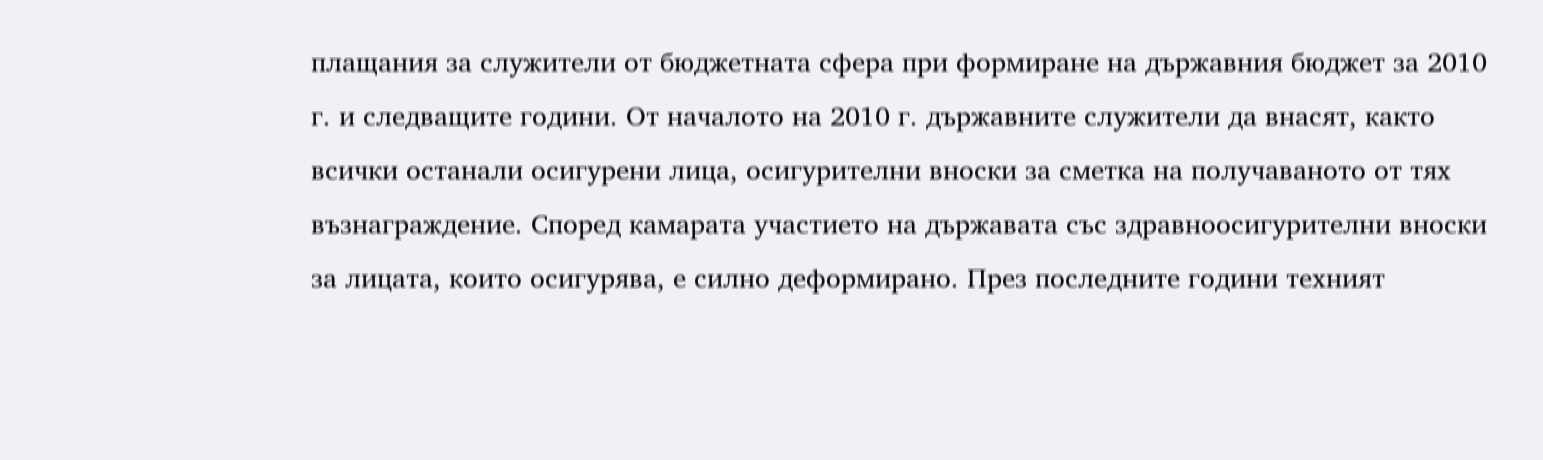плащания за служители от бюджетната сфера при формиране на държавния бюджет за 2010 г. и следващите години. От началото на 2010 г. държавните служители да внасят, както всички останали осигурени лица, осигурителни вноски за сметка на получаваното от тях възнаграждение. Според камарата участието на държавата със здравноосигурителни вноски за лицата, които осигурява, е силно деформирано. През последните години техният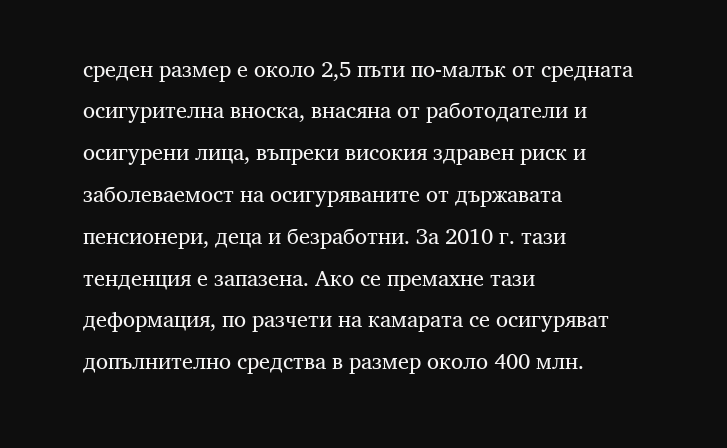среден размер е около 2,5 пъти по-малък от средната осигурителна вноска, внасяна от работодатели и осигурени лица, въпреки високия здравен риск и заболеваемост на осигуряваните от държавата пенсионери, деца и безработни. За 2010 г. тази тенденция е запазена. Ако се премахне тази деформация, по разчети на камарата се осигуряват допълнително средства в размер около 400 млн.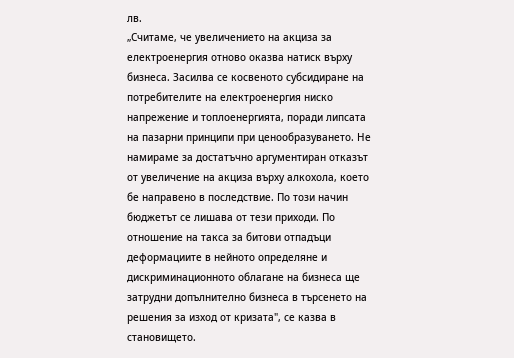лв.
„Считаме, че увеличението на акциза за електроенергия отново оказва натиск върху бизнеса. Засилва се косвеното субсидиране на потребителите на електроенергия ниско напрежение и топлоенергията, поради липсата на пазарни принципи при ценообразуването. Не намираме за достатъчно аргументиран отказът от увеличение на акциза върху алкохола, което бе направено в последствие. По този начин бюджетът се лишава от тези приходи. По отношение на такса за битови отпадъци деформациите в нейното определяне и дискриминационното облагане на бизнеса ще затрудни допълнително бизнеса в търсенето на решения за изход от кризата", се казва в становището.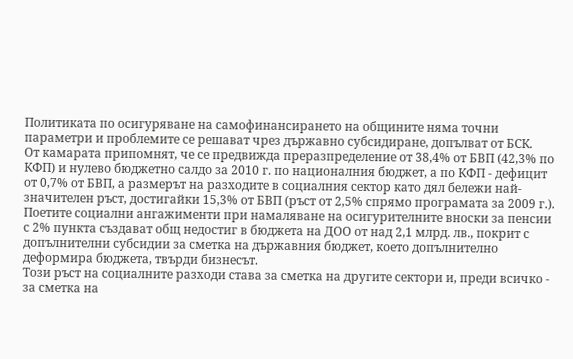Политиката по осигуряване на самофинансирането на общините няма точни параметри и проблемите се решават чрез държавно субсидиране, допълват от БСК.
От камарата припомнят, че се предвижда преразпределение от 38,4% от БВП (42,3% по КФП) и нулево бюджетно салдо за 2010 г. по националния бюджет, а по КФП - дефицит от 0,7% от БВП, а размерът на разходите в социалния сектор като дял бележи най-значителен ръст, достигайки 15,3% от БВП (ръст от 2,5% спрямо програмата за 2009 г.).
Поетите социални ангажименти при намаляване на осигурителните вноски за пенсии с 2% пункта създават общ недостиг в бюджета на ДОО от над 2,1 млрд. лв., покрит с допълнителни субсидии за сметка на държавния бюджет, което допълнително деформира бюджета, твърди бизнесът.
Този ръст на социалните разходи става за сметка на другите сектори и, преди всичко - за сметка на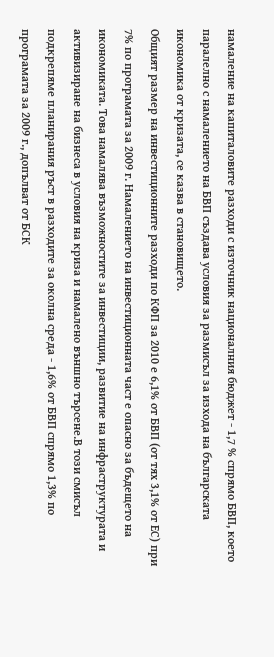намаление на капиталовите разходи с източник националния бюджет - 1,7 % спрямо БВП, което паралелно с намалението на БВП създава условия за размисъл за изхода на българската икономика от кризата, се казва в становището.
Общият размер на инвестиционните разходи по КФП за 2010 е 6,1% от БВП (от тях 3,1% от ЕС) при 7% по програмата за 2009 г. Намалението на инвестиционната част е опасно за бъдещето на икономиката. Това намалява възможностите за инвестиции, развитие на инфраструктурата и активизиране на бизнеса в условия на криза и намалено външно търсене.В този смисъл подкрепяме планирания ръст в разходите за околна среда - 1,6% от БВП спрямо 1,3% по програмата за 2009 г., допълват от БСК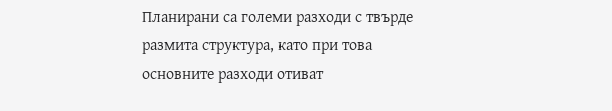Планирани са големи разходи с твърде размита структура, като при това основните разходи отиват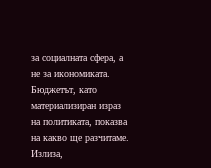за социалната сфера, а не за икономиката.
Бюджетът, като материализиран израз на политиката, показва на какво ще разчитаме. Излиза,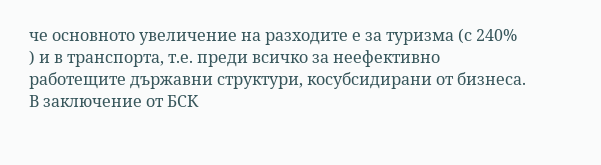че основното увеличение на разходите е за туризма (с 240% ) и в транспорта, т.е. преди всичко за неефективно работещите държавни структури, косубсидирани от бизнеса.
В заключение от БСК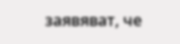заявяват, че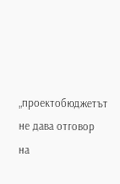„проектобюджетът не дава отговор на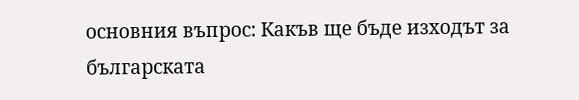основния въпрос: Какъв ще бъде изходът за българската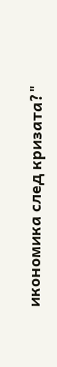икономика след кризата?"